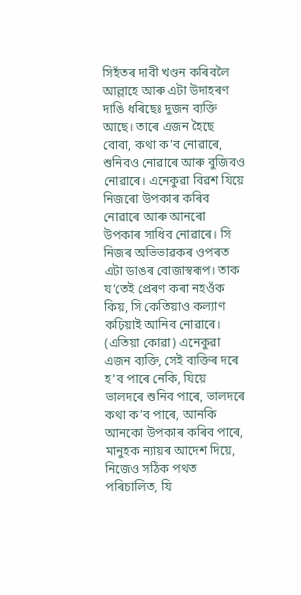সিহঁতৰ দাবী খণ্ডন কৰিবলৈ আল্লাহে আৰু এটা উদাহৰণ দাঙি ধৰিছেঃ দুজন ব্যক্তি আছে। তাৰে এজন হৈছে বোবা, কথা ক’ব নোৱাৰে, শুনিবও নোৱাৰে আৰু বুজিবও নোৱাৰে। এনেকুৱা বিৱশ যিয়ে নিজৰো উপকাৰ কৰিব নোৱাৰে আৰু আনৰো উপকাৰ সাধিব নোৱাৰে। সি নিজৰ অভিভাৱকৰ ওপৰত এটা ডাঙৰ বোজাস্বৰূপ। তাক য’তেই প্ৰেৰণ কৰা নহওঁক কিয়, সি কেতিয়াও কল্যাণ কঢ়িয়াই আনিব নোৱাৰে। (এতিয়া কোৱা) এনেকুৱা এজন ব্যক্তি, সেই ব্যক্তিৰ দৰে হ’ব পাৰে নেকি, যিয়ে ভালদৰে শুনিব পাৰে, ভালদৰে কথা ক’ব পাৰে, আনকি আনকো উপকাৰ কৰিব পাৰে, মানুহক ন্যায়ৰ আদেশ দিয়ে, নিজেও সঠিক পথত পৰিচালিত, যি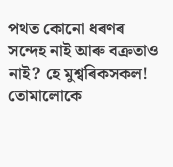পথত কোনো ধৰণৰ সন্দেহ নাই আৰু বক্ৰতাও নাই? হে মুশ্বৰিকসকল! তোমালোকে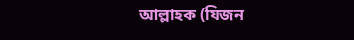আল্লাহক (যিজন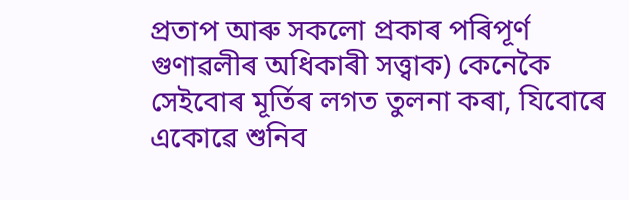প্ৰতাপ আৰু সকলো প্ৰকাৰ পৰিপূৰ্ণ গুণাৱলীৰ অধিকাৰী সত্ত্বাক) কেনেকৈ সেইবোৰ মূৰ্তিৰ লগত তুলনা কৰা, যিবোৰে একোৱে শুনিব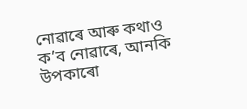নোৱাৰে আৰু কথাও ক’ব নোৱাৰে, আনকি উপকাৰো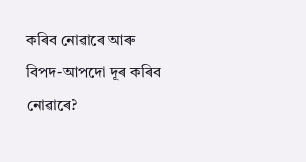কৰিব নোৱাৰে আৰু বিপদ-আপদো দূৰ কৰিব নোৱাৰে?